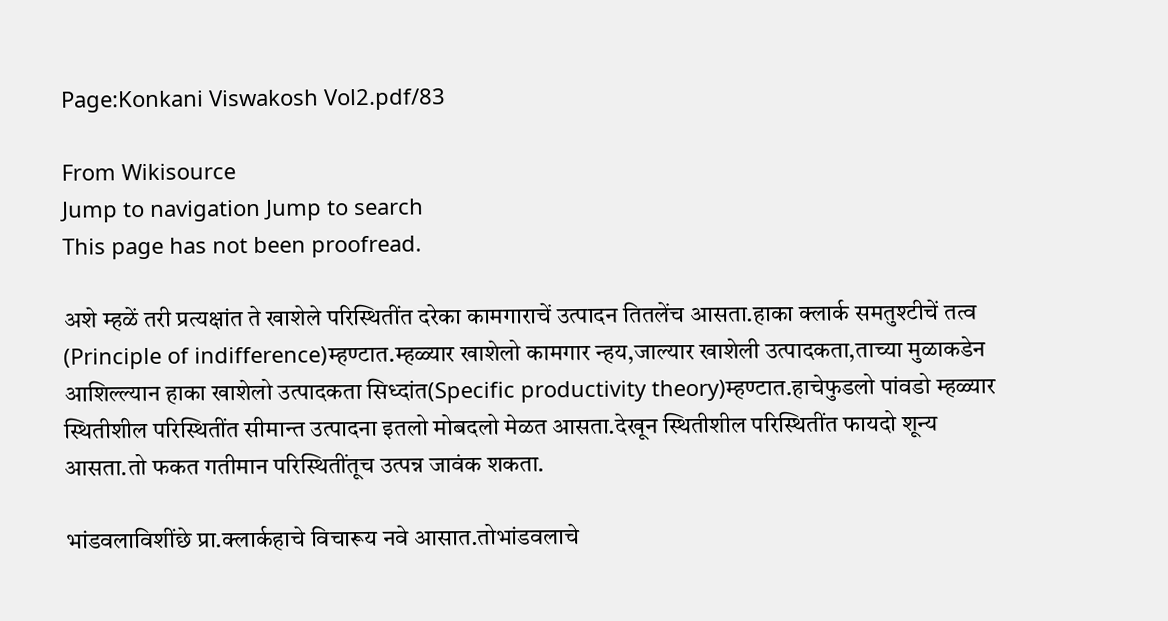Page:Konkani Viswakosh Vol2.pdf/83

From Wikisource
Jump to navigation Jump to search
This page has not been proofread.

अशे म्हळें तरी प्रत्यक्षांत ते खाशेले परिस्थितींत दरेका कामगाराचें उत्पादन तितलेंच आसता.हाका क्लार्क समतुश्टीचें तत्व (Principle of indifference)म्हण्टात.म्हळ्यार खाशेलो कामगार न्हय,जाल्यार खाशेली उत्पादकता,ताच्या मुळाकडेन आशिल्ल्यान हाका खाशेलो उत्पादकता सिध्दांत(Specific productivity theory)म्हण्टात.हाचेफुडलो पांवडो म्हळ्यार स्थितीशील परिस्थितींत सीमान्त उत्पादना इतलो मोबदलो मेळत आसता.देखून स्थितीशील परिस्थितींत फायदो शून्य आसता.तो फकत गतीमान परिस्थितींतूच उत्पन्न जावंक शकता.

भांडवलाविशींछे प्रा.क्लार्कहाचे विचारूय नवे आसात.तोभांडवलाचे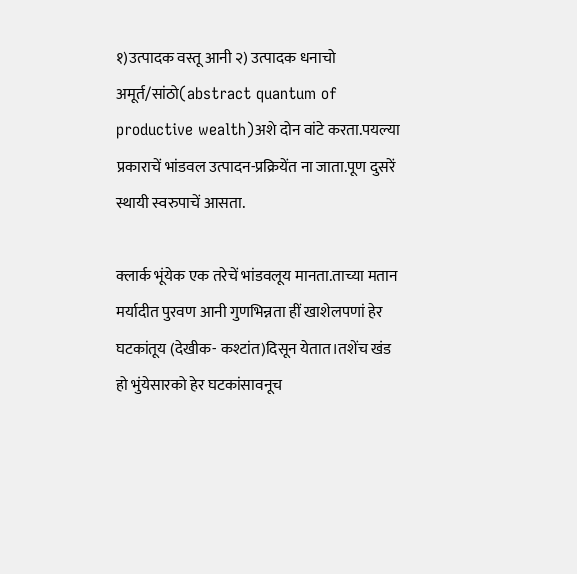१)उत्पादक वस्तू आनी २) उत्पादक धनाचो अमूर्त/सांठो(abstract quantum of productive wealth)अशे दोन वांटे करता.पयल्या प्रकाराचें भांडवल उत्पादन-प्रक्रियेंत ना जाता.पूण दुसरें स्थायी स्वरुपाचें आसता.

क्लार्क भूंयेक एक तरेचें भांडवलूय मानता.ताच्या मतान मर्यादीत पुरवण आनी गुणभिन्नता हीं खाशेलपणां हेर घटकांतूय (देखीक- कश्टांत)दिसून येतात।तशेंच खंड हो भुंयेसारको हेर घटकांसावनूच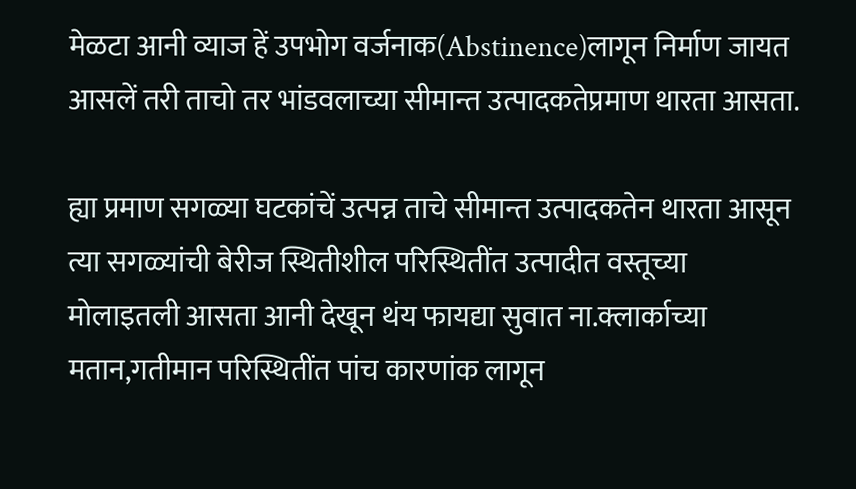मेळटा आनी व्याज हें उपभोग वर्जनाक(Abstinence)लागून निर्माण जायत आसलें तरी ताचो तर भांडवलाच्या सीमान्त उत्पादकतेप्रमाण थारता आसता.

ह्या प्रमाण सगळ्या घटकांचें उत्पन्न ताचे सीमान्त उत्पादकतेन थारता आसून त्या सगळ्यांची बेरीज स्थितीशील परिस्थितींत उत्पादीत वस्तूच्या मोलाइतली आसता आनी देखून थंय फायद्या सुवात ना.क्लार्काच्या मतान,गतीमान परिस्थितींत पांच कारणांक लागून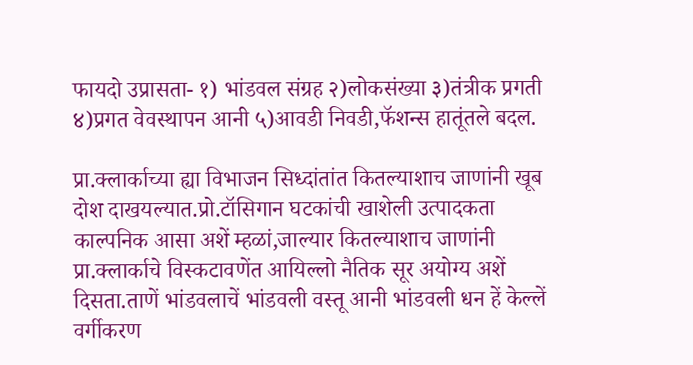फायदो उप्रासता- १) भांडवल संग्रह २)लोकसंख्या ३)तंत्रीक प्रगती ४)प्रगत वेवस्थापन आनी ५)आवडी निवडी,फॅशन्स हातूंतले बदल.

प्रा.क्लार्काच्या ह्या विभाजन सिध्दांतांत कितल्याशाच जाणांनी खूब दोश दाखयल्यात.प्रो.टॉसिगान घटकांची खाशेली उत्पादकता काल्पनिक आसा अशें म्हळां,जाल्यार कितल्याशाच जाणांनी प्रा.क्लार्काचे विस्कटावणेंत आयिल्लो नैतिक सूर अयोग्य अशें दिसता.ताणें भांडवलाचें भांडवली वस्तू आनी भांडवली धन हें केल्लें वर्गीकरण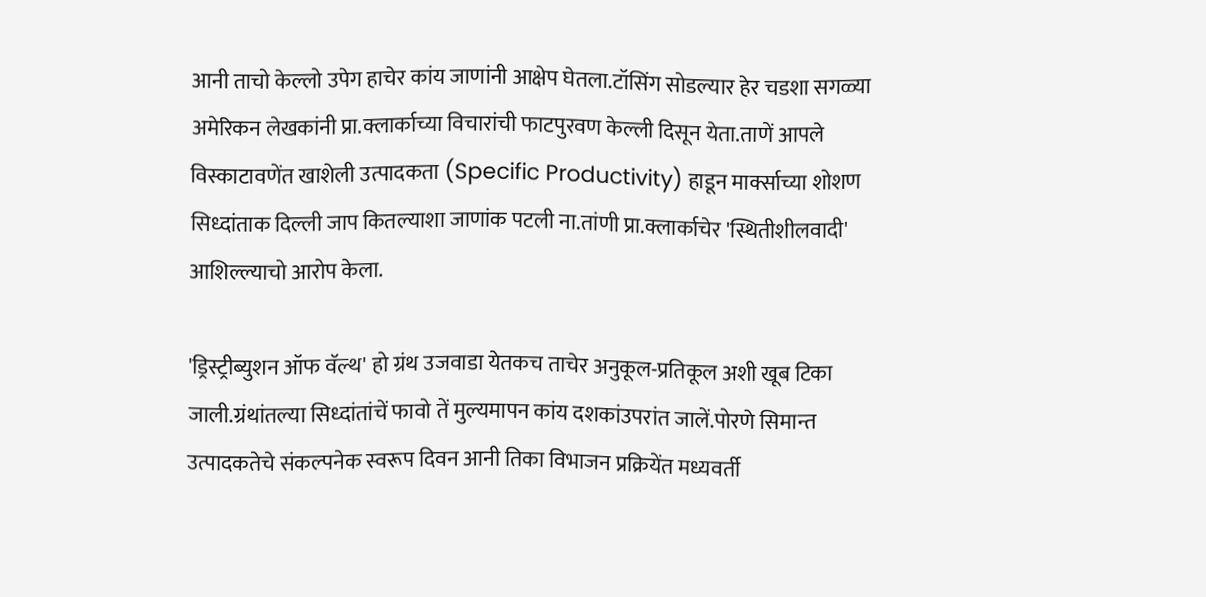आनी ताचो केल्लो उपेग हाचेर कांय जाणांनी आक्षेप घेतला.टॉसिंग सोडल्यार हेर चडशा सगळ्या अमेरिकन लेखकांनी प्रा.क्लार्काच्या विचारांची फाटपुरवण केल्ली दिसून येता.ताणें आपले विस्काटावणेंत खाशेली उत्पादकता (Specific Productivity) हाडून मार्क्साच्या शोशण सिध्दांताक दिल्ली जाप कितल्याशा जाणांक पटली ना.तांणी प्रा.क्लार्काचेर 'स्थितीशीलवादी' आशिल्ल्याचो आरोप केला.

'ड्रिस्ट्रीब्युशन ऑफ वॅल्थ' हो ग्रंथ उजवाडा येतकच ताचेर अनुकूल-प्रतिकूल अशी खूब टिका जाली.ग्रंथांतल्या सिध्दांतांचें फावो तें मुल्यमापन कांय दशकांउपरांत जालें.पोरणे सिमान्त उत्पादकतेचे संकल्पनेक स्वरूप दिवन आनी तिका विभाजन प्रक्रियेंत मध्यवर्ती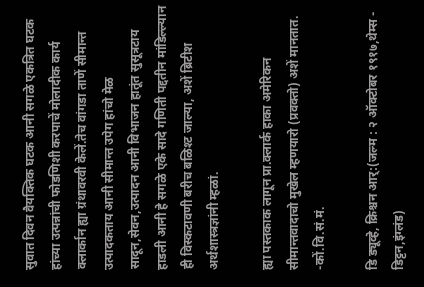सुवात दिवन वैयक्तिक घटक आनी सगळे एकत्रित घटक हांच्या उत्पन्नांची फोडणिशी करपाचें मोलादीक कार्य क्लार्कान ह्या ग्रंथावरवी केलें.तेच वांगडा ताणें सीमान्त उत्पादकताय आनी सीमान्त उपेग हांचो मेळ सादून,सेवन,उत्पादन आनी विभाजन हातूंत सुसूत्रटाय हाडली आनी हे सगळे एके सादे गणिती पद्दतीन मांडिल्ल्यान ही विस्कटावणी बरीच बळिश्ट जाल्या, अशें ब्रिटीश अर्थशास्त्रज्ञांनी म्हळां.

ह्या पस्तकाक लागून प्रा.क्लार्क हाका अमेरिकन सीमान्तवादाचो मुखेल म्हणयारो (प्रवक्तो) अशें मानतात. -कों.वि.सं.मं.

डि ड्यूव्हे, क्रिश्चन आर्:(जल्म : २ ऑक्टोबर १९१७,थेम्स - डिट्टन,इंग्लंड)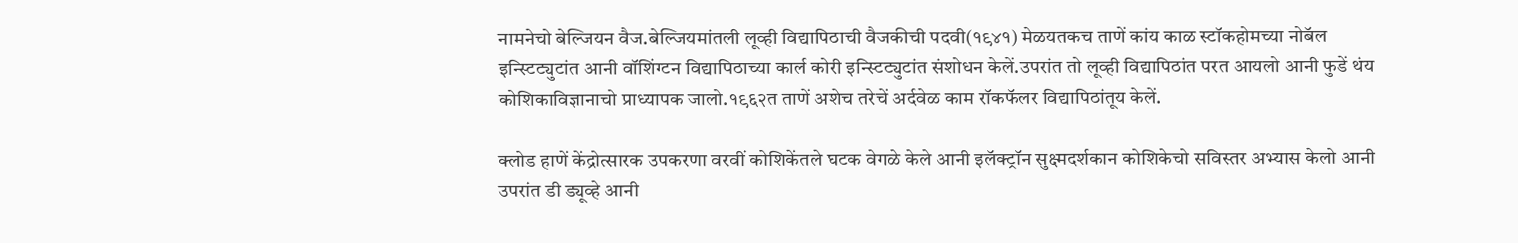नामनेचो बेल्जियन वैज.बेल्जियमांतली लूव्ही विद्यापिठाची वैजकीची पदवी(१९४१) मेळयतकच ताणें कांय काळ स्टॉकहोमच्या नोबॅल इन्स्टिट्युटांत आनी वॉशिंग्टन विद्यापिठाच्या कार्ल कोरी इन्स्टिट्युटांत संशोधन केलें.उपरांत तो लूव्ही विद्यापिठांत परत आयलो आनी फुडें थंय कोशिकाविज्ञानाचो प्राध्यापक जालो.१९६२त ताणें अशेच तरेचें अर्दवेळ काम रॉकफॅलर विद्यापिठांतूय केलें.

क्लोड हाणें केंद्रोत्सारक उपकरणा वरवीं कोशिकेंतले घटक वेगळे केले आनी इलॅक्ट्रॉन सुक्ष्मदर्शकान कोशिकेचो सविस्तर अभ्यास केलो आनी उपरांत डी ड्यूव्हे आनी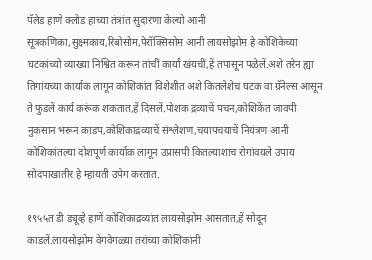पॅलेड हाणे क्लोड हाच्या तंत्रांत सुदारणा केल्यो आनी सूत्रकणिका,सुक्ष्मकाय,रिबोसोम,पेरॉक्सिसोम आनी लायसोझोम हे कोशिकेच्या घटकांच्यो व्याख्या निश्वित करून तांचीं कार्यां खंयचीं,हें तपासून पळेलें.अशे तरेन ह्या तिगांयच्या कार्याक लागून कोशिकांत विशेशीत अशे कितलेशेच घटक वा ग्रॅनेल्स आसून ते फुडलें कार्य करूंक शकतात,हें दिसलें.पोशक द्रव्याचें पचन,कोशिकेंत जावपी नुकसान भरून काडप,कोशिकाद्रव्याचें संश्लेशण,चयापचयाचें नियंत्रण आनी कोशिकांतल्या दोशपूर्ण कार्याक लागून उप्रासपी कितल्याशाच रोगांवयले उपाय सोदपाखातीर हे म्हायती उपेग करतात.

१९५५त डी ड्यूव्हे हाणें कोशिकाद्रव्यांत लायसोझोम आसतात,हें सोदून काडलें.लायसोझोम वेगवेगळ्या तरांच्या कोशिकांनी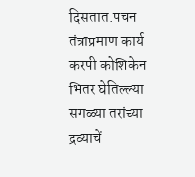दिसतात.पचन तंत्राप्रमाण कार्य करपी कोशिकेन भितर घेतिल्ल्या सगळ्या तरांच्या द्रव्याचें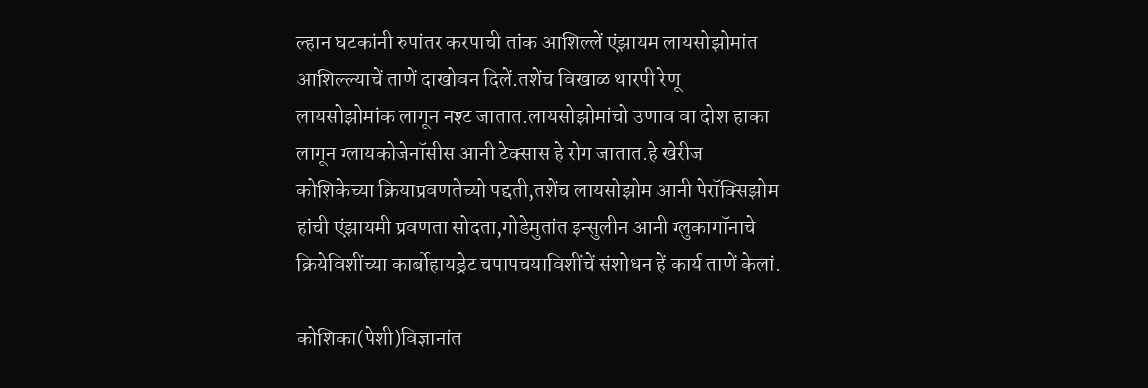ल्हान घटकांनी रुपांतर करपाची तांक आशिल्लें एंझायम लायसोझोमांत आशिल्ल्याचें ताणें दाखोवन दिलें.तशेंच विखाळ थारपी रेणू लायसोझोमांक लागून नश्ट जातात.लायसोझोमांचो उणाव वा दोश हाका लागून ग्लायकोजेनॉसीस आनी टेक्सास हे रोग जातात.हे खेरीज कोशिकेच्या क्रियाप्रवणतेच्यो पद्दती,तशेंच लायसोझोम आनी पेरॉक्सिझोम हांची एंझायमी प्रवणता सोदता,गोडेमुतांत इन्सुलीन आनी ग्लुकागॉनाचे क्रियेविशींच्या कार्बोहायड्रेट चपापचयाविशींचें संशोधन हें कार्य ताणें केलां.

कोशिका(पेशी)विज्ञानांत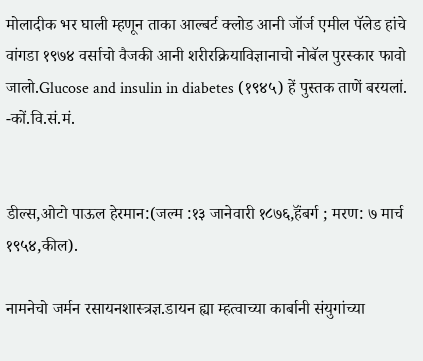मोलादीक भर घाली म्हणून ताका आल्बर्ट क्लोड आनी जॉर्ज एमील पॅलेड हांचे वांगडा १९७४ वर्साचो वैजकी आनी शरीरक्रियाविज्ञानाचो नोबॅल पुरस्कार फावो जालो.Glucose and insulin in diabetes (१९४५) हें पुस्तक ताणें बरयलां. -कों.वि.सं.मं.


डील्स,ओटो पाऊल हेरमान:(जल्म :१३ जानेवारी १८७६,हॅंबर्ग ; मरण: ७ मार्च १९५४,कील).

नामनेचो जर्मन रसायनशास्त्रज्ञ.डायन ह्या म्हत्वाच्या कार्बानी संयुगांच्या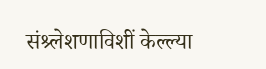संश्र्लेशणाविशीं केल्ल्या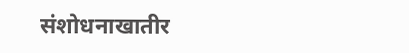संशोधनाखातीर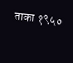ताका १९५०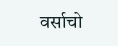वर्साचो